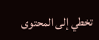تخطي إلى المحتوى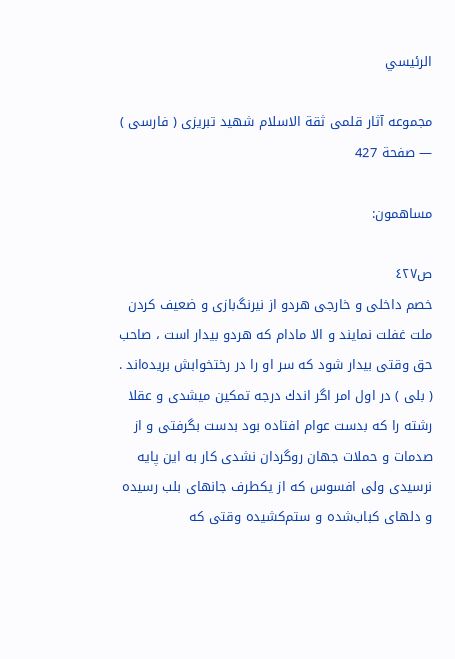الرئيسي

مجموعه آثار قلمى ثقة الاسلام شهيد تبريزى ( فارسى ) — صفحة 427

مساهمون:

ص٤٢٧
خصم داخلى و خارجى هردو از نيرنگ‌بازى و ضعيف كردن ملت غفلت نمايند و الا مادام كه هردو بيدار است ، صاحب حق وقتى بيدار شود كه سر او را در رختخوابش بريده‌اند . ( بلى ) در اول امر اگر اندك درجه تمكين ميشدى و عقلا رشته را كه بدست عوام افتاده بود بدست بگرفتى و از صدمات و حملات جهان روگردان نشدى كار به اين پايه نرسيدى ولى افسوس كه از يكطرف جانهاى بلب رسيده و دلهاى كباب‌شده و ستم‌كشيده وقتى كه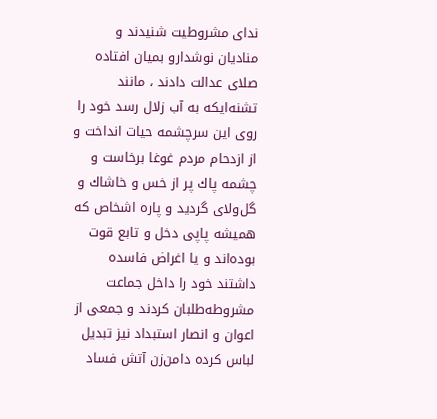نداى مشروطيت شنيدند و مناديان نوشدارو بميان افتاده صلاى عدالت دادند ، مانند تشنه‌ايكه به آب زلال رسد خود را روى اين سرچشمه حيات انداخت و از ازدحام مردم غوغا برخاست و چشمه پاك پر از خس و خاشاك و گل‌ولاى گرديد و پاره اشخاص كه هميشه پاپى دخل و تابع قوت بوده‌اند و يا اغراض فاسده داشتند خود را داخل جماعت مشروطه‌طلبان كردند و جمعى از اعوان و انصار استبداد نيز تبديل لباس كرده دامن‌زن آتش فساد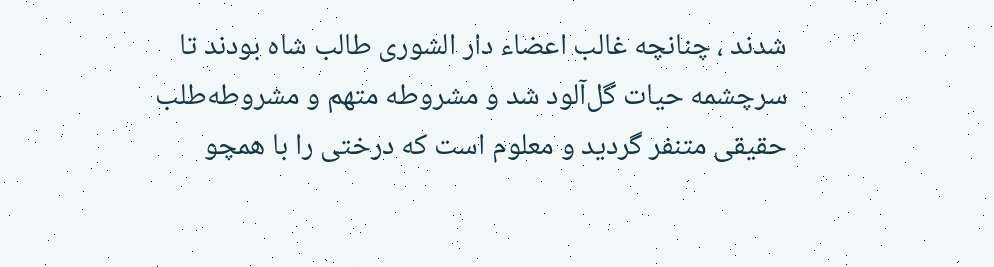شدند ، چنانچه غالب اعضاء دار الشورى طالب شاه بودند تا سرچشمه حيات گل‌آلود شد و مشروطه متهم و مشروطه‌طلب حقيقى متنفر گرديد و معلوم است كه درختى را با همچو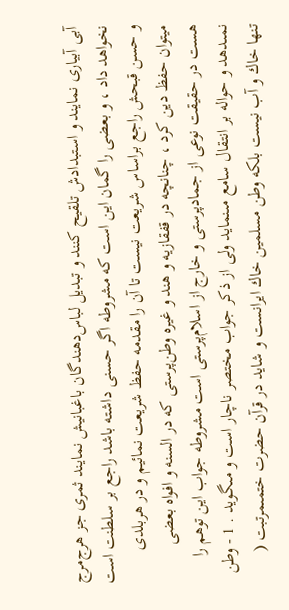آبى آبيارى نمايند و استبدادش تلقيح كنند و تبديل لباس‌دهندگان باغبانيش نمايند ثمرى جز هرج‌مرج نخواهد داد ، و بعضى را گمان اين است كه مشروطه اگر حسنى داشته باشد راجع بر سلطنت است و حسن قبحش راجع براساس شريعت نيست تا آن را مقدمه حفظ شريعت نمائيم و در هربلدى ميتوان حفظ دين كرد ، چنانچه در قفقازيه و هند و غيره وطن‌پرستى كه در السنه و افواه بعضى هست در حقيقت نوعى از جمادپرستى و خارج از اسلام‌پرستى است مشروطه جواب اين توهم را نمىدهد و حواله بر انتقال سامع مىنمايد ولى از ذكر جواب مختصر ناچار است و مىگويد . 1 - وطن تنها خاك و آب نيست بلكه وطن مسلمين خاك ايرانست و شايد در قرآن حضرت ختمىمرتبت (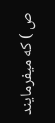ص ) كه ميفرمايند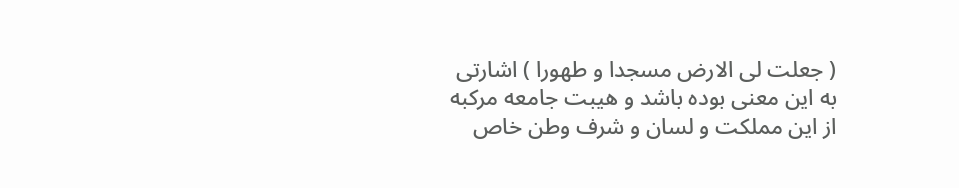( جعلت لى الارض مسجدا و طهورا ) اشارتى به اين معنى بوده باشد و هيبت جامعه مركبه از اين مملكت و لسان و شرف وطن خاص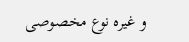و غيره نوع مخصوصى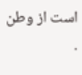است از وطن .